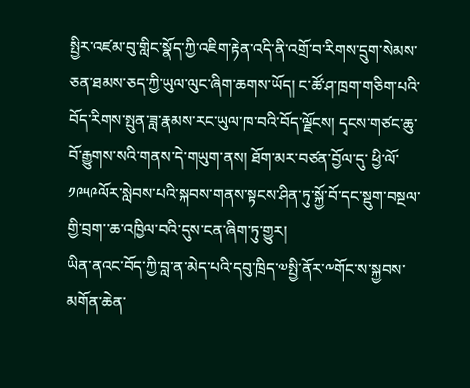སྤྱིར་འཛམ་བུ་གླིང་སྣོད་ཀྱི་འཇིག་རྟེན་འདི་ནི་འགྲོ་བ་རིགས་དྲུག་སེམས་ཅན་ཐམས་ཅད་ཀྱི་ཡུལ་ལུང་ཞིག་ཆགས་ཡོད། ང་ཚོ་ཤ་ཁྲག་གཅིག་པའི་བོད་རིགས་སྤུན་ཟླ་རྣམས་རང་ཡུལ་ཁ་བའི་བོད་ལྗོངས། དྭངས་གཙང་ཆུ་བོ་རྒྱུགས་སའི་གནས་དེ་གཡུག་ནས། ཐོག་མར་བཙན་བྱོལ་དུ་ ཕྱི་ལོ་༡༩༥༩ལོར་སླེབས་པའི་སྐབས་གནས་སྟངས་ཤིན་ཏུ་སྐྱོ་བོ་དང་སྡུག་བསྔལ་གྱི་བྲག་་ཆ་འཁྱིལ་བའི་དུས་ངན་ཞིག་ཏུ་གྱུར།
ཡིན་ནའང་བོད་ཀྱི་བླ་ན་མེད་པའི་དབུ་ཁྲིད་༧སྤྱི་ནོར་༸གོང་ས་སྐྱབས་མགོན་ཆེན་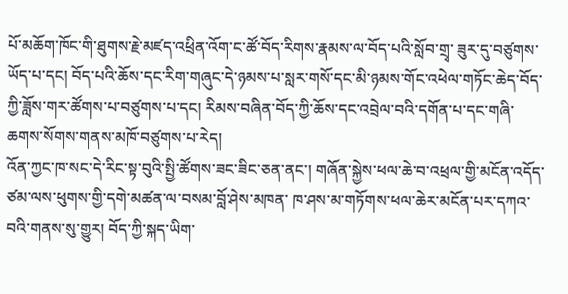པོ་མཆོག་ཁོང་གི་ཐུགས་རྗེ་མཛད་འཕྲིན་འོག་ང་ཚོ་བོད་རིགས་རྣམས་ལ་བོད་པའི་སློབ་གྲྭ་ ཟུར་དུ་བཙུགས་ཡོད་པ་དང། བོད་པའི་ཆོས་དང་རིག་གཞུང་དེ་ཉམས་པ་སླར་གསོ་དང་མི་ཉམས་གོང་འཕེལ་གཏོང་ཆེད་བོད་ཀྱི་ཟློས་གར་ཚོགས་པ་བཙུགས་པ་དང། རིམས་བཞིན་བོད་ཀྱི་ཆོས་དང་འབྲེལ་བའི་དགོན་པ་དང་གཞི་ཆགས་སོགས་གནས་མཁོ་བཙུགས་པ་རེད།
འོན་ཀྱང་ཁ་སང་དེ་རིང་སྟ་བུའི་སྤྱི་ཚོགས་ཟང་ཟིང་ཅན་ནང་། གཞོན་སྐྱེས་ཕལ་ཆེ་བ་འཕྲལ་གྱི་མངོན་འདོད་ཙམ་ལས་ཕུགས་གྱི་དགེ་མཚན་ལ་བསམ་བློ་ཤེས་མཁན་ ཁ་ཤས་མ་གཏོགས་ཕལ་ཆེར་མངོན་པར་དཀའ་བའི་གནས་སུ་གྱུར། བོད་ཀྱི་སྐད་ཡིག་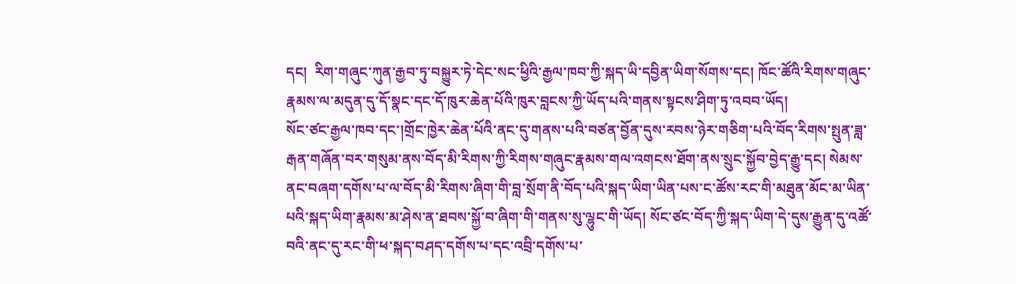དང།  རིག་གཞུང་ཀུན་རྒྱབ་ཏུ་བསྐྱུར་ཏེ་དེང་སང་ཕྱིའི་རྒྱལ་ཁབ་ཀྱི་སྐད་ཡི་དབྱིན་ཡིག་སོགས་དང། ཁོང་ཚོའི་རིགས་གཞུང་རྣམས་ལ་མདུན་དུ་དོ་སྣང་དང་དོ་ཁུར་ཆེན་པོའི་ཁུར་བླངས་ཀྱི་ཡོད་པའི་གནས་སྟངས་ཤིག་ཏུ་འབབ་ཡོད།
སོང་ཙང་རྒྱལ་ཁབ་དང་།གྲོང་ཁྱེར་ཆེན་པོའི་ནང་དུ་གནས་པའི་བཙན་བྱོན་དུས་རབས་ཉེར་གཅིག་པའི་བོད་རིགས་སྤུན་ཟླ་རྒན་གཞོན་བར་གསུམ་ནས་བོད་མི་རིགས་ཀྱི་རིགས་གཞུང་རྣམས་གལ་འགངས་ཐོག་ནས་སྲུང་སྐྱོབ་བྱེད་རྒྱུ་དང། སེམས་ནང་བཞག་དགོས་པ་ལ་བོད་མི་རིགས་ཞིག་གི་བླ་སྲོག་ནི་བོད་པའི་སྐད་ཡིག་ཡིན་པས་ང་ཚོས་རང་གི་མཐུན་མོང་མ་ཡིན་པའི་སྐད་ཡིག་རྣམས་མ་ཤེས་ན་ཐབས་སྐྱོ་བ་ཞིག་གི་གནས་སུ་ལྷུང་གི་ཡོད། སོང་ཙང་བོད་ཀྱི་སྐད་ཡིག་དེ་དུས་རྒྱུན་དུ་འཚོ་བའི་ནང་དུ་རང་གི་ཕ་སྐད་བཤད་དགོས་པ་དང་འབྲི་དགོས་པ་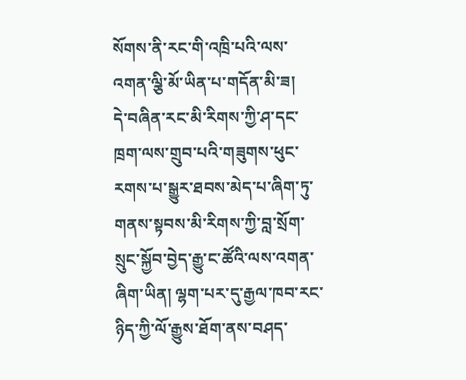སོགས་ནི་རང་གི་འཁྲི་པའི་ལས་འགན་ལྕི་མོ་ཡིན་པ་གདོན་མི་ཟ།
དེ་བཞིན་རང་མི་རིགས་ཀྱི་ཤ་དང་ཁྲག་ལས་གྲུབ་པའི་གཟུགས་ཕུང་རགས་པ་སྒྱུར་ཐབས་མེད་པ་ཞིག་ཏུ་གནས་སྟབས་མི་རིགས་ཀྱི་བླ་སྲོག་སྲུང་སྐྱོབ་བྱེད་རྒྱུ་ང་ཚོའི་ལས་འགན་ཞིག་ཡིན། ལྷག་པར་དུ་རྒྱལ་ཁབ་རང་ཉིད་ཀྱི་ལོ་རྒྱུས་ཐོག་ནས་བཤད་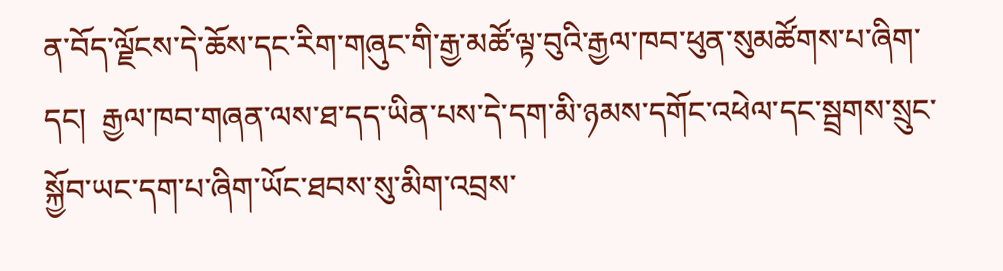ན་བོད་ལྗོངས་དེ་ཆོས་དང་རིག་གཞུང་གི་རྒྱ་མཚོ་ལྟ་བུའི་རྒྱལ་ཁབ་ཕུན་སུམཚོགས་པ་ཞིག་དང།  རྒྱལ་ཁབ་གཞན་ལས་ཐ་དད་ཡིན་པས་དེ་དག་མི་ཉམས་དགོང་འཕེལ་དང་སྦྲགས་སྲུང་སྐྱོབ་ཡང་དག་པ་ཞིག་ཡོང་ཐབས་སུ་མིག་འབྲས་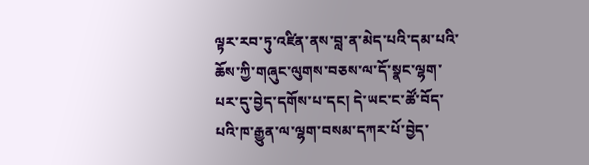ལྟར་རབ་ཏུ་འཛིན་ནས་བླ་ན་མེད་པའི་དམ་པའི་ཆོས་ཀྱི་གཞུང་ལུགས་བཅས་ལ་དོ་སྣང་ལྷག་པར་དུ་བྱེད་དགོས་པ་དང། དེ་ཡང་ང་ཚོ་བོད་པའི་ཁ་རྒྱུན་ལ་ལྷག་བསམ་དཀར་པོ་བྱེད་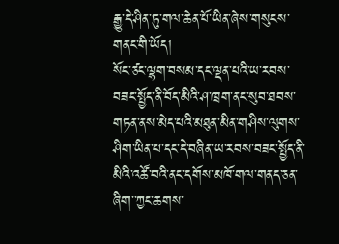རྒྱུ་དེ་ཤིན་ཏུ་གལ་ཆེན་པོ་ཡིན་ཞེས་གསུངས་གནང་གི་ཡོད།
སོང་ཙང་ལྷག་བསམ་དང་ལྡན་པའི་ཡ་རབས་བཟང་སྤྱོད་ནི་བོད་མིའི་ཤ་ཁྲག་ནང་སུབ་ཐབས་གཏན་ནས་མེད་པའི་མཐུན་མིན་གཤིས་ལུགས་ཤིག་ཡིན་པ་དང་དེ་བཞིན་ཡ་རབས་བཟང་སྤྱོད་ནི་མིའི་འཚོ་བའི་ནང་དགོས་མཁོ་གལ་གནད་ཅན་ཞིག་་ཀྱང་ཆགས་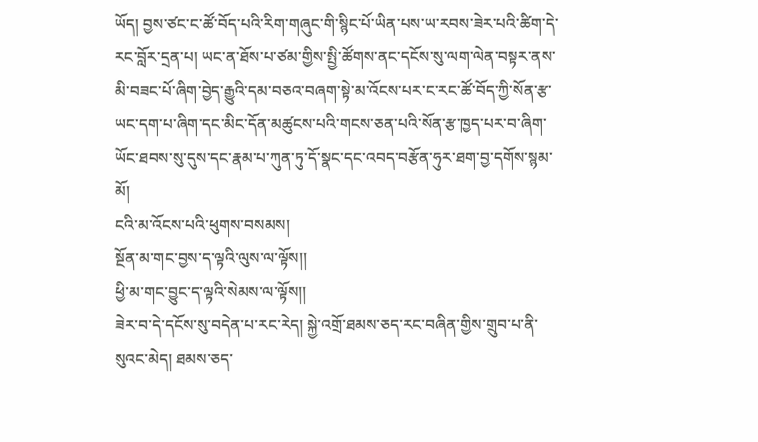ཡོད། བྱས་ཙང་ང་ཚོ་བོད་པའི་རིག་གཞུང་གི་སྙིང་པོ་ཡིན་པས་ཡ་རབས་ཟེར་པའི་ཚིག་དེ་རང་བློར་དྲན་པ། ཡང་ན་ཐོས་པ་ཙམ་གྱིས་སྤྱི་ཚོགས་ནང་དངོས་སུ་ལག་ལེན་བསྟར་ནས་མི་བཟང་པོ་ཞིག་བྱེད་རྒྱུའི་དམ་བཅའ་བཞག་སྟེ་མ་འོངས་པར་ང་རང་ཚོ་བོད་ཀྱི་སོན་རྩ་ཡང་དག་པ་ཞིག་དང་མིང་དོན་མཚུངས་པའི་གངས་ཅན་པའི་སོན་རྩ་ཁྱད་པར་བ་ཞིག་ཡོང་ཐབས་སུ་དུས་དང་རྣམ་པ་ཀུན་ཏུ་དོ་སྣང་དང་འབད་བརྩོན་ཧུར་ཐག་བྱ་དགོས་སྙམ་མོ།
ངའི་མ་འོངས་པའི་ཕུགས་བསམས།
སྔོན་མ་གང་བྱས་ད་ལྟའི་ལུས་ལ་ལྟོས།།
ཕྱི་མ་གང་བྱུང་ད་ལྟའི་སེམས་ལ་ལྟོས།།
ཟེར་བ་དེ་དངོས་སུ་བདེན་པ་རང་རེད། སྐྱེ་འགྲོ་ཐམས་ཅད་རང་བཞིན་གྱིས་གྲུབ་པ་ནི་སུའང་མེད། ཐམས་ཅད་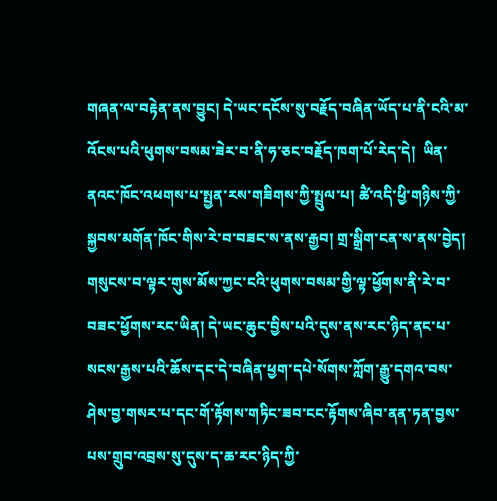གཞན་ལ་བརྟེན་ནས་བྱུང། དེ་ཡང་དངོས་སུ་བརྗོད་བཞིན་ཡོད་པ་ནི་ངའི་མ་འོངས་པའི་ཕུགས་བསམ་ཟེར་བ་ནི་ཧ་ཅང་བརྗོད་ཁག་པོ་རེད་དེ།  ཡིན་ནའང་ཁོང་འཕགས་པ་སྤྱན་རས་གཟིགས་ཀྱི་སྤྲུལ་པ། ཚཻ་འདི་ཕྱི་གཉིས་ཀྱི་སྐྱབས་མགོན་ཁོང་གིས་རེ་བ་བཟང་ས་ནས་རྒྱབ། གྲ་སྒྲིག་ངན་ས་ནས་བྱེད།  གསུངས་བ་ལྟར་གུས་མོས་ཀྱང་ངའི་ཕུགས་བསམ་གྱི་ལྟ་ཕྱོགས་ནི་རེ་བ་བཟང་ཕྱོགས་རང་ཡིན། དེ་ཡང་ཆུང་བྱིས་པའི་དུས་ནས་རང་ཉིད་ནང་པ་སངས་རྒྱས་པའི་ཆོས་དང་དེ་བཞིན་ཕྱག་དཔེ་སོགས་ཀློག་རྒྱུ་དགའ་བས་ཤེས་བྱ་གསར་པ་དང་གོ་རྟོགས་གཏིང་ཟབ་ངང་རྟོགས་ཞིབ་ནན་ཏན་བྱས་པས་གྲུབ་འབྲས་སུ་དུས་ད་ཆ་རང་ཉིད་ཀྱི་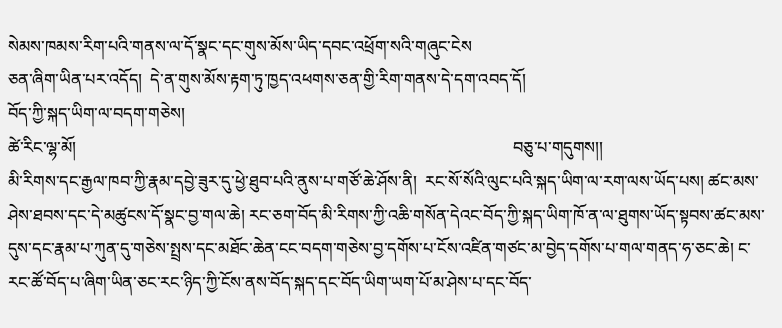སེམས་ཁམས་རིག་པའི་གནས་ལ་དོ་སྣང་དང་གུས་མོས་ཡིད་དབང་འཕྲོག་སའི་གཞུང་ངེས
ཅན་ཞིག་ཡིན་པར་འདོད།  དེ་ན་གུས་མོས་རྟག་ཏུ་ཁྱད་འཕགས་ཅན་གྱི་རིག་གནས་དེ་དག་འབད་དོ།
བོད་ཀྱི་སྐད་ཡིག་ལ་བདག་གཅེས།
ཚེ་རིང་ལྷ་མོ།                                                                                                         བཅུ་པ་གདུགས།།
མི་རིགས་དང་རྒྱལ་ཁབ་ཀྱི་རྣམ་དབྱེ་ཟུར་དུ་ཕྱེ་ཐུབ་པའི་ནུས་པ་གཙོ་ཆེ་ཤོས་ནི།  རང་སོ་སོའི་ལུང་པའི་སྐད་ཡིག་ལ་རག་ལས་ཡོད་པས། ཚང་མས་ཤེས་ཐབས་དང་དེ་མཚུངས་དོ་སྣང་བྱ་གལ་ཆེ། རང་ཅག་བོད་མི་རིགས་ཀྱི་འཆི་གསོན་དེའང་བོད་ཀྱི་སྐད་ཡིག་ཁོ་ན་ལ་ཐུགས་ཡོད་སྟབས་ཚང་མས་དུས་དང་རྣམ་པ་ཀུན་དུ་གཅེས་སྤྲས་དང་མཐོང་ཆེན་ངང་བདག་གཅེས་བྱ་དགོས་པ་ངོས་འཛིན་གཙང་མ་བྱེད་དགོས་པ་གལ་གནད་ཧ་ཅང་ཆེ། ང་རང་ཚོ་བོད་པ་ཞིག་ཡིན་ཅང་རང་ཉིད་ཀྱི་ངོས་ནས་བོད་སྐད་དང་བོད་ཡིག་ཡག་པོ་མ་ཤེས་པ་དང་བོད་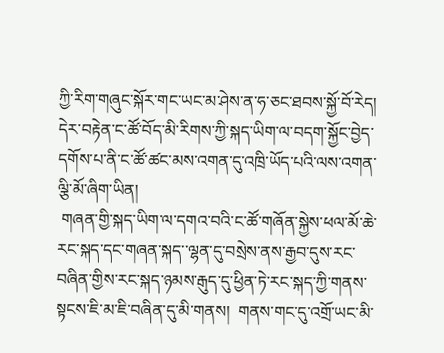ཀྱི་རིག་གཞུང་སྐོར་གང་ཡང་མ་ཤེས་ན་ཧ་ཅང་ཐབས་སྐྱོ་བོ་རེད། དེར་བརྟེན་ང་ཚོ་བོད་མི་རིགས་ཀྱི་སྐད་ཡིག་ལ་བདག་སྐྱོང་བྱེད་དགོས་པ་ནི་ང་ཚོ་ཚང་མས་འགན་དུ་འཁྲི་ཡོད་པའི་ལས་འགན་ལྕི་མོ་ཞིག་ཡིན།
 གཞན་གྱི་སྐད་ཡིག་ལ་དགའ་བའི་ང་ཚོ་གཞོན་སྐྱེས་ཕལ་མོ་ཆེ་རང་སྐད་དང་གཞན་སྐད་་ལྷན་དུ་བསྲེས་ནས་རྒྱབ་དུས་རང་བཞིན་གྱིས་རང་སྐད་ཉམས་རྒུད་དུ་ཕྱིན་ཏེ་རང་སྐད་ཀྱི་གནས་སྟངས་ཇི་མ་ཇི་བཞིན་དུ་མི་གནས།  གནས་གང་དུ་འགྲོ་ཡང་མི་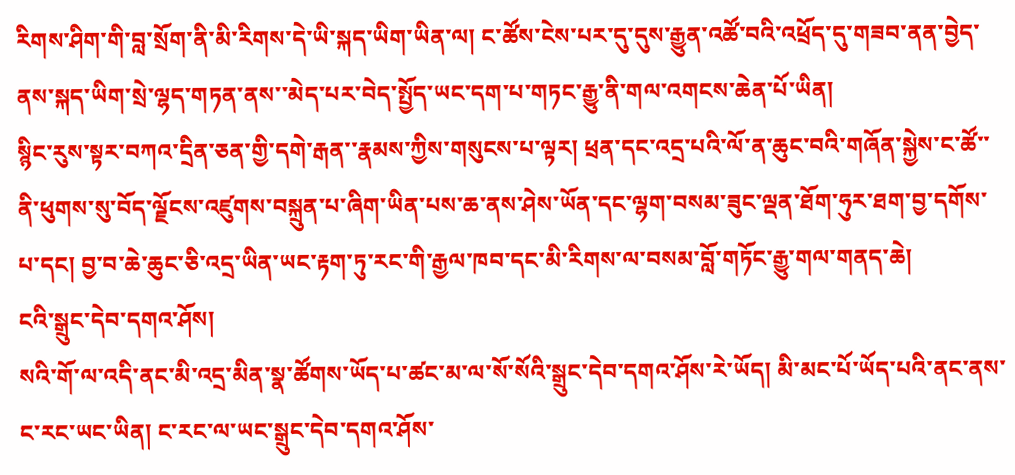རིགས་ཤིག་གི་བླ་སྲོག་ནི་མི་རིགས་དེ་ཡི་སྐད་ཡིག་ཡིན་ལ། ང་ཚོས་ངེས་པར་དུ་དུས་རྒྱུན་འཚོ་བའི་འཕྲོད་དུ་གཟབ་ནན་བྱེད་ནས་སྐད་ཡིག་སྲེ་ལྷད་གཏན་ནས་་མེད་པར་བེད་སྤྱོད་ཡང་དག་པ་གཏང་རྒྱུ་ནི་གལ་འགངས་ཆེན་པོ་ཡིན།
སྙིང་རུས་སྟར་བཀའ་དྲིན་ཅན་གྱི་དགེ་རྒན་་རྣམས་ཀྱིས་གསུངས་པ་ལྟར། ཕྲན་དང་འདྲ་པའི་ལོ་ན་ཆུང་བའི་གཞོན་སྐྱེས་ང་ཚོ་་ནི་ཕུགས་སུ་བོད་ལྗོངས་འཛུགས་བསྐྲུན་པ་ཞིག་ཡིན་པས་ཆ་ནས་ཤེས་ཡོན་དང་ལྷག་བསམ་ཟུང་ལྡན་ཐོག་ཧུར་ཐག་བྱ་དགོས་པ་དང། བྱ་བ་ཆེ་ཆུང་ཅི་འདྲ་ཡིན་ཡང་རྟག་ཏུ་རང་གི་རྒྱལ་ཁབ་དང་མི་རིགས་ལ་བསམ་བློ་གཏོང་རྒྱུ་གལ་གནད་ཆེ།
ངའི་སྒྲུང་དེབ་དགའ་ཤོས།
སའི་གོ་ལ་འདི་ནང་མི་འདྲ་མིན་སྣ་ཚོགས་ཡོད་པ་ཚང་མ་ལ་སོ་སོའི་སྒྲུང་དེབ་དགའ་ཤོས་རེ་ཡོད། མི་མང་པོ་ཡོད་པའི་ནང་ནས་ང་རང་ཡང་ཡིན། ང་རང་ལ་ཡང་སྒྲུང་དེབ་དགའ་ཤོས་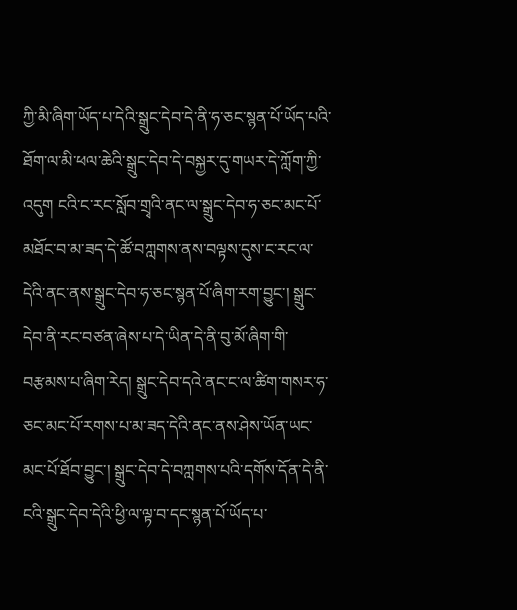ཀྱི་མི་ཞིག་ཡོད་པ་དེའི་སྒྲུང་དེབ་དེ་ནི་ཧ་ཅང་སྙན་པོ་ཡོད་པའི་ཐོག་ལ་མི་ཕལ་ཆེའི་སྒྲུང་དེབ་དེ་བསྐྱར་དུ་གཡར་དེ་ཀློག་ཀྱི་འདུག ངའི་ང་རང་སློབ་གྲྭའི་ནང་ལ་སྒྲུང་དེབ་ཧ་ཅང་མང་པོ་མཐོང་བ་མ་ཟད་དེ་ཚོ་བཀླགས་ནས་བལྟས་དུས་ང་རང་ལ་དེའི་ནང་ནས་སྒྲུང་དེབ་ཧ་ཅང་སྙན་པོ་ཞིག་རག་བྱུང་། སྒྲུང་དེབ་ནི་རང་བཙན་ཞེས་པ་དེ་ཡིན་དེ་ནི་བུ་མོ་ཞིག་གི་བརྩམས་པ་ཞིག་རེད། སྒྲུང་དེབ་དའེ་ནང་ང་ལ་ཚིག་གསར་ཧ་ཅང་མང་པོ་རགས་པ་མ་ཟད་དེའི་ནང་ནས་ཤེས་ཡོན་ཡང་མང་པོ་ཐོབ་བྱུང་། སྒྲུང་དེབ་དེ་བཀླགས་པའི་དགོས་དོན་དེ་ནི་ངའི་སྒྲུང་དེབ་དེའི་ཕྱི་ལ་ལྟ་བ་དང་སྙན་པོ་ཡོད་པ་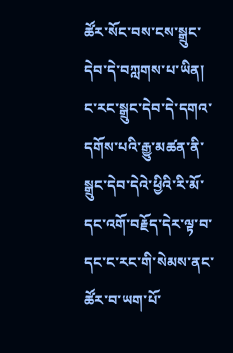ཚོར་སོང་བས་ངས་སྒྲུང་དེབ་དེ་བཀླགས་པ་ཡིན།
ང་རང་སྒྲུང་དེབ་དེ་དགའ་དགོས་པའི་རྒྱུ་མཚན་ནི་སྒྲུང་དེབ་དེའེ་ཕྱིའི་རི་མོ་དང་འགོ་བརྗོད་དེར་ལྟ་བ་དང་ང་རང་གི་སེམས་ནང་ཚོར་བ་ཡག་པོ་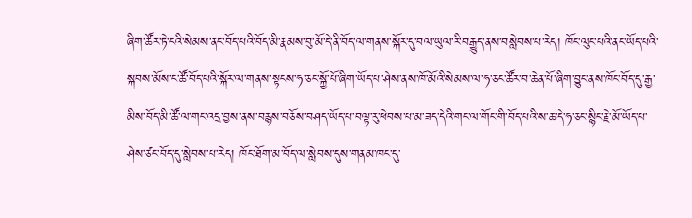ཞིག་ཚོར་ཏེ་ངའི་སེམས་ནང་བོད་པའི་བོད་མི་རྣམས་བུ་མོ་དེ་ནི་བོད་ལ་གནས་སྐོར་དུ་བལ་ཡུལ་རི་བརྒྱུད་ནས་བསླེབས་པ་རེད། ཁོང་ལུང་པའི་ནང་ཡོད་པའི་སྐབས་མོས་ང་ཚོ་བོད་པའི་སྐོར་ལ་གནས་སྟངས་ཧ་ཅང་སྐྱོ་པོ་ཞིག་ཡོད་པ་ཤེས་ནས་ཁོ་མོའི་སེམས་ལ་ཧ་ཅང་ཚོར་བ་ཆེན་པོ་ཞིག་བྱུང་ནས་ཁོང་བོད་དུ་རྒྱ་མིས་བོད་མི་ཚོ་ལ་གང་འདྲ་བྱས་ནས་བརྙས་བཅོས་བཤད་ཡོད་པ་བལྟ་རུ་ཕེབས་པ་མ་ཟད་དེའི་གང་ལ་གོང་གི་བོད་པའི་ས་ཆ་དེ་ཧ་ཅང་སྙིང་རྗེ་མོ་ཡོད་པ་ཤེས་ཙང་བོད་དུ་སླེབས་པ་རེད། ཁོང་ཐོག་མ་བོད་ལ་སླེབས་དུས་གནམ་ཁང་དུ་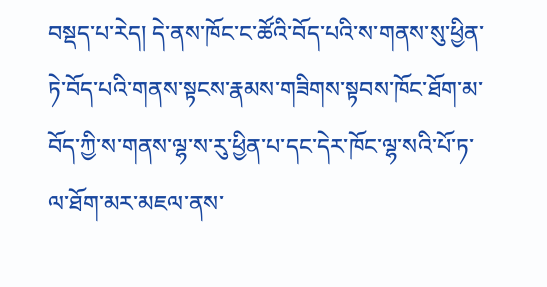བསྡད་པ་རེད། དེ་ནས་ཁོང་ང་ཚོའི་བོད་པའི་ས་གནས་སུ་ཕྱིན་ཏེ་བོད་པའི་གནས་སྟངས་རྣམས་གཟིགས་སྟབས་ཁོང་ཐོག་མ་བོད་ཀྱི་ས་གནས་ལྷ་ས་རུ་ཕྱིན་པ་དང་དེར་ཁོང་ལྷ་སའི་པོ་ཏ་ལ་ཐོག་མར་མཇལ་ནས་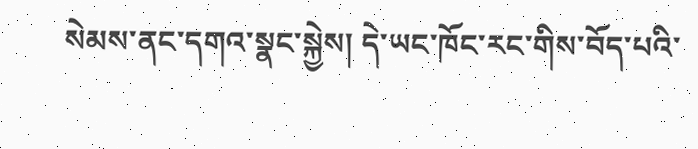སེམས་ནང་དགའ་སྣང་སྐྱེས། དེ་ཡང་ཁོང་རང་གིས་བོད་པའི་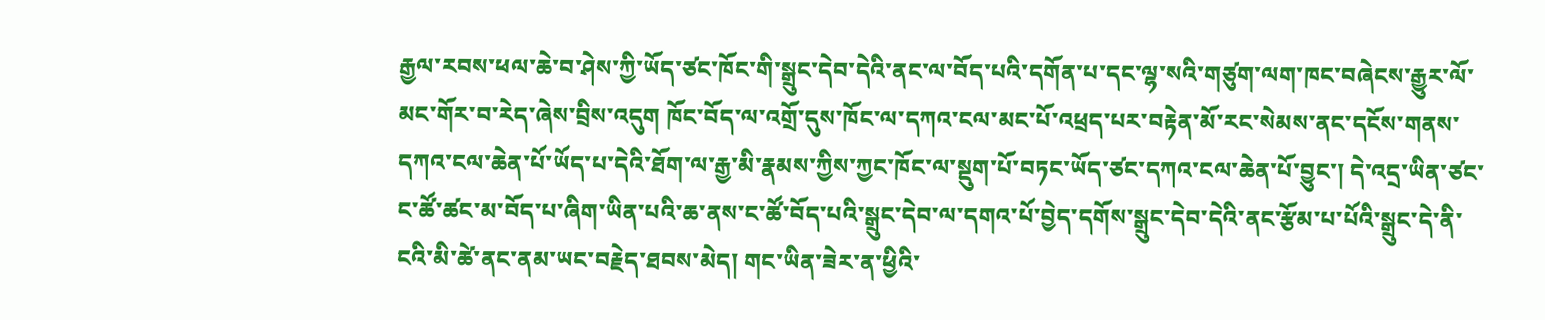རྒྱལ་རབས་ཕལ་ཆེ་བ་ཤེས་ཀྱི་ཡོད་ཙང་ཁོང་གི་སྒྲུང་དེབ་དེའི་ནང་ལ་བོད་པའི་དགོན་པ་དང་ལྷ་སའི་གཙུག་ལག་ཁང་བཞེངས་རྒྱུར་ལོ་མང་གོར་བ་རེད་ཞེས་བྲིས་འདུག ཁོང་བོད་ལ་འགྲོ་དུས་ཁོང་ལ་དཀའ་ངལ་མང་པོ་འཕྲད་པར་བརྟེན་མོ་རང་སེམས་ནང་དངོས་གནས་དཀའ་ངལ་ཆེན་པོ་ཡོད་པ་དེའི་ཐོག་ལ་རྒྱ་མི་རྣམས་ཀྱིས་ཀྱང་ཁོང་ལ་སྡུག་པོ་བཏང་ཡོད་ཙང་དཀའ་ངལ་ཆེན་པོ་བྱུང་། དེ་འདྲ་ཡིན་ཙང་ང་ཚོ་ཚང་མ་བོད་པ་ཞིག་ཡིན་པའི་ཆ་ནས་ང་ཚོ་བོད་པའི་སྒྲུང་དེབ་ལ་དགའ་པོ་བྱེད་དགོས་སྒྲུང་དེབ་དེའི་ནང་རྩོམ་པ་པོའི་སྒྲུང་དེ་ནི་ངའི་མི་ཚེ་ནང་ནམ་ཡང་བརྗེད་ཐབས་མེད། གང་ཡིན་ཟེར་ན་ཕྱིའི་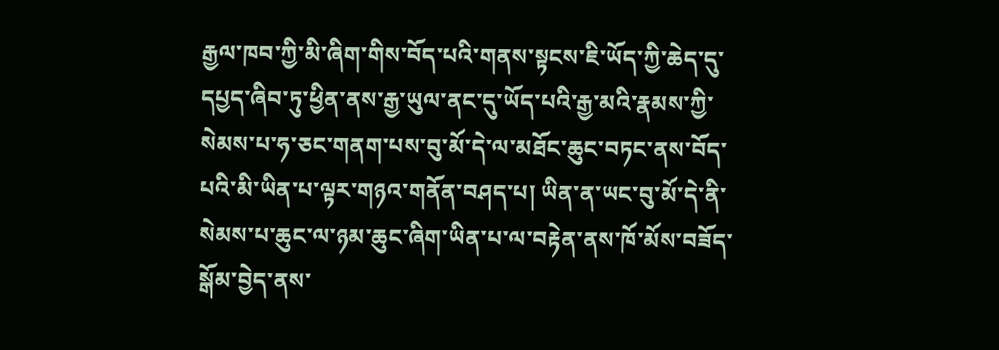རྒྱལ་ཁབ་ཀྱི་མི་ཞིག་གིས་བོད་པའི་གནས་སྟངས་ཇི་ཡོད་ཀྱི་ཆེད་དུ་དཔྱད་ཞིབ་ཏུ་ཕྱིན་ནས་རྒྱ་ཡུལ་ནང་དུ་ཡོད་པའི་རྒྱ་མའི་རྣམས་ཀྱི་སེམས་པ་ཧ་ཅང་གནག་པས་བུ་མོ་དེ་ལ་མཐོང་ཆུང་བཏང་ནས་བོད་པའི་མི་ཡིན་པ་ལྟར་གཉའ་གནོན་བཤད་པ། ཡིན་ན་ཡང་བུ་མོ་དེ་ནི་སེམས་པ་ཆུང་ལ་ཉམ་ཆུང་ཞིག་ཡིན་པ་ལ་བརྟེན་ནས་ཁོ་མོས་བཟོད་སྒོམ་བྱེད་ནས་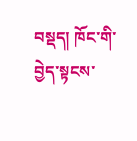བསྡད། ཁོང་གི་བྱེད་སྟངས་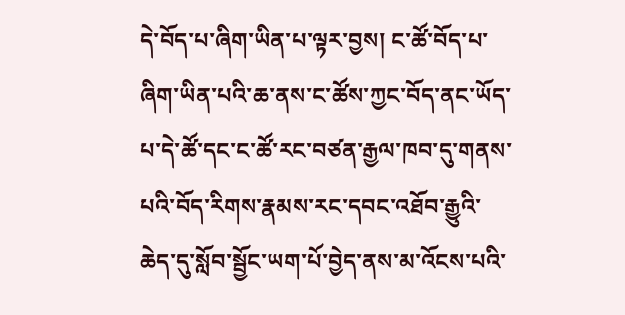དེ་བོད་པ་ཞིག་ཡིན་པ་ལྟར་བྱས། ང་ཚོ་བོད་པ་ཞིག་ཡིན་པའི་ཆ་ནས་ང་ཚོས་ཀྱང་བོད་ནང་ཡོད་པ་དེ་ཚོ་དང་ང་ཚོ་རང་བཙན་རྒྱལ་ཁབ་དུ་གནས་པའི་བོད་རིགས་རྣམས་རང་དབང་འཐོབ་རྒྱུའི་ཆེད་དུ་སློབ་སྦྱོང་ཡག་པོ་བྱེད་ནས་མ་འོངས་པའི་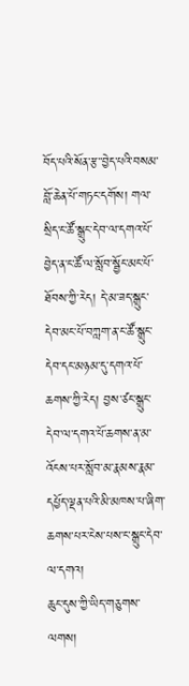བོད་པའི་སོན་རྩ་་བྱེད་པའི་བསམ་བློ་ཆེན་པོ་གཏང་དགོས། གལ་སྲིད་ང་ཚོ་སྒྲུང་དེབ་ལ་དགའ་པོ་བྱེད་ན་ང་ཚོ་ལ་སློབ་སྦྱོང་མང་པོ་ཐོབས་ཀྱི་རེད། དེ་མ་ཟད་སྒྲུང་དེབ་མང་པོ་བཀླག་ན་ང་ཚོ་སྒྲུང་དེབ་དང་མཉམ་དུ་དགའ་པོ་ཆགས་ཀྱི་རེད། བྱས་ཙང་སྒྲུང་དེབ་ལ་དགའ་པོ་ཆགས་ན་མ་འོངས་པར་སློབ་མ་རྣམས་རྣམ་དཔྱོད་ལྡན་པའི་མི་མཁས་པ་ཞིག་ཆགས་པར་ངེས་པས་ང་སྒྲུང་དེབ་ལ་དགའ།
ཆུང་དུས་ཀྱི་ཡིད་གཅུགས་ལགས།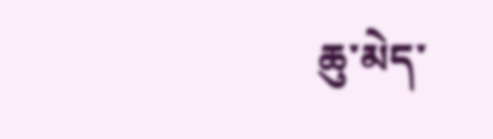ཆུ་མེད་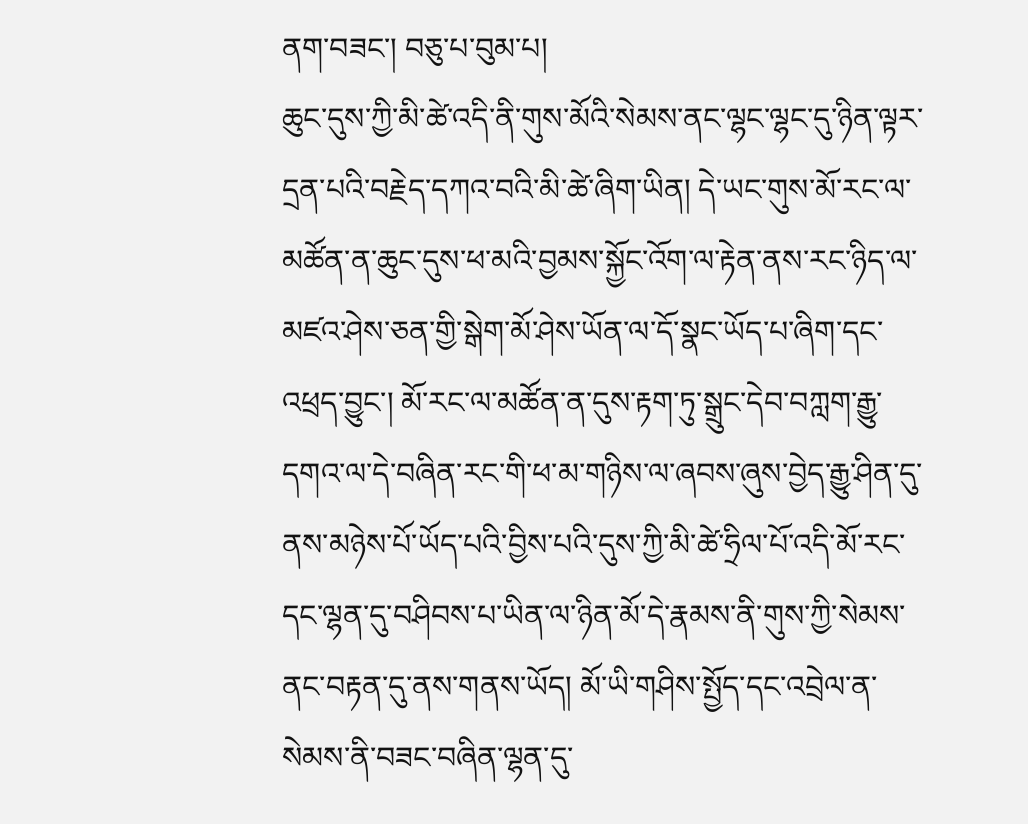ནག་བཟང་། བཅུ་པ་བུམ་པ།
ཆུང་དུས་ཀྱི་མི་ཚེ་འདི་ནི་གུས་མོའི་སེམས་ནང་ལྷང་ལྷང་དུ་ཉིན་ལྟར་དྲན་པའི་བརྗེད་དཀའ་བའི་མི་ཚེ་ཞིག་ཡིན། དེ་ཡང་གུས་མོ་རང་ལ་མཚོན་ན་ཆུང་དུས་ཕ་མའི་བྱམས་སྐྱོང་འོག་ལ་རྟེན་ནས་རང་ཉིད་ལ་མཛའ་ཤེས་ཅན་གྱི་སྒེག་མོ་ཤེས་ཡོན་ལ་དོ་སྣང་ཡོད་པ་ཞིག་དང་འཕྲད་བྱུང་། མོ་རང་ལ་མཚོན་ན་དུས་རྟག་ཏུ་སྒྲུང་དེབ་བཀླག་རྒྱུ་དགའ་ལ་དེ་བཞིན་རང་གི་ཕ་མ་གཉིས་ལ་ཞབས་ཞུས་བྱེད་རྒྱུ་ཤིན་དུ་ནས་མཉེས་པོ་ཡོད་པའི་བྱིས་པའི་དུས་ཀྱི་མི་ཚེ་ཧྲིལ་པོ་འདི་མོ་རང་དང་ལྷན་དུ་བཤིབས་པ་ཡིན་ལ་ཉིན་མོ་དེ་རྣམས་ནི་གུས་ཀྱི་སེམས་ནང་བརྟན་དུ་ནས་གནས་ཡོད། མོ་ཡི་གཤིས་སྤྱོད་དང་འབྲེལ་ན་སེམས་ནི་བཟང་བཞིན་ལྷན་དུ་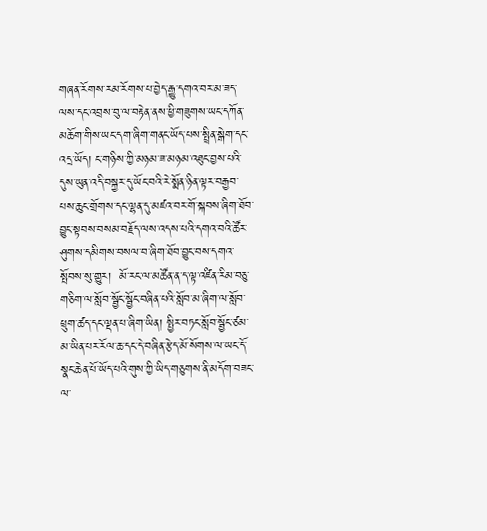གཞན་རོགས་རམ་རོགས་པ་བྱེད་རྒྱུ་དགའ་བར་མ་ཟད་ལས་དང་འབྲས་བུ་ལ་བརྟེན་ནས་ཕྱི་གཟུགས་ཡང་དཀོན་མཆོག་གིས་ཡང་དག་ཞིག་གནང་ཡོད་པས་སྤྲིན་སྒེག་དང་འདྲ་ཡོད། ང་གཉིས་ཀྱི་མཉམ་ཟ་མཉམ་འཐུང་བྱས་པའི་དུས་ཡུན་འདི་བསྐྱར་དུ་ཡོང་བའི་རེ་སྨོན་ཉིན་ལྟར་བརྒྱབ་པས་ཆུང་གྲོགས་དང་ལྷན་དུ་མཛའ་བར་གོ་སྐབས་ཞིག་ཐོབ་བྱུང་སྟབས་བསམ་བརྗོད་ལས་འདས་པའི་དགའ་བའི་ཚོར་ཤུགས་དམིགས་བསལ་བ་ཞིག་ཐོབ་བྱུང་བས་དགའ་སྤོབས་སུ་གྱུར།  མོ་རང་ལ་མཚོན་ན་ད་ལྟ་འཛིན་རིམ་བཅུ་གཅིག་ལ་སློབ་སྦྱོང་སྦྱོང་བཞིན་པའི་སློབ་མ་ཞིག་ལ་སློབ་ཕྲུག་ཚད་དང་ལྡན་པ་ཞིག་ཡིན། སྤྱིར་བཏང་སློབ་སྦྱོང་ཙམ་མ་ཡིན་པར་རོལ་ཆ་དང་དེ་བཞིན་རྩེད་མོ་སོགས་ལ་ཡང་དོ་སྣང་ཆེན་པོ་ཡོད་པའི་གུས་ཀྱི་ཡིད་གཅུགས་ནི་མདོག་བཟང་ལ་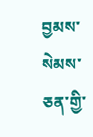བྱམས་སེམས་ཅན་གྱི་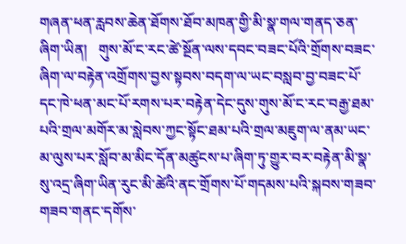གཞན་ཕན་རླབས་ཆེན་ཐོགས་ཐོབ་མཁན་གྱི་མི་སྣ་གལ་གནད་ཅན་ཞིག་ཡིན།   གུས་མོ་ང་རང་ཚེ་སྔོན་ལས་དབང་བཟང་པོའི་གྲོགས་བཟང་ཞིག་ལ་བརྟེན་འགྲོགས་བྱས་སྟབས་བདག་ལ་ཡང་བསླབ་བྱ་བཟང་པོ་དང་ཁེ་ཕན་མང་པོ་རགས་པར་བརྟེན་དེང་དུས་གུས་མོ་ང་རང་བརྒྱ་ཐམ་པའི་གྲལ་མགོར་མ་སླེབས་ཀྱང་སྟོང་ཐམ་པའི་གྲལ་མཇུག་ལ་ནམ་ཡང་མ་ལུས་པར་སློབ་མ་མིང་དོན་མཚུངས་པ་ཞིག་ཏུ་གྱུར་བར་བརྟེན་མི་སྣ་སུ་འདྲ་ཞིག་ཡིན་རུང་མི་ཚེའི་ནང་གྲོགས་པོ་གདམས་པའི་སྐབས་གཟབ་གཟབ་གནང་དགོས་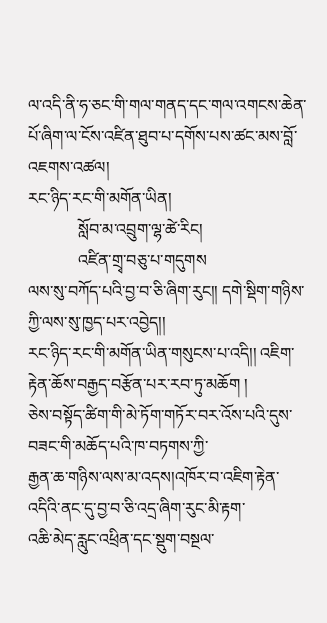ལ་འདི་ནི་ཧ་ཅང་གི་གལ་གནད་དང་གལ་འགངས་ཆེན་པོ་ཞིག་ལ་ངོས་འཛིན་ཐུབ་པ་དགོས་པས་ཚང་མས་བློ་འཇགས་འཚལ།
རང་ཉིད་རང་གི་མགོན་ཡིན།
            སློབ་མ་འབྲུག་ལྷ་ཚེ་རིང།
            འཛིན་གྲྭ་བཅུ་པ་གདུགས
ལས་སུ་བཀོད་པའི་བྱ་བ་ཅི་ཞིག་རུང།། དགེ་སྡིག་གཉིས་ཀྱི་ལས་སུ་ཁྱད་པར་འབྱེད།།
རང་ཉིད་རང་གི་མགོན་ཡིན་གསུངས་པ་འདི།། འཇིག་རྟེན་ཆོས་བརྒྱད་བརྩོན་པར་རབ་ཏུ་མཆོག །
ཅེས་བསྟོད་ཚིག་གི་མེ་ཏོག་གཏོར་བར་འོས་པའི་དུས་བཟང་གི་མཆོད་པའི་ཁ་བཏགས་ཀྱི་
རྒྱན་ཆ་གཉིས་ལས་མ་འདས།འཁོར་བ་འཇིག་རྟེན་འདིའི་ནང་དུ་བྱ་བ་ཅི་འདྲ་ཞིག་རུང་མི་རྟག་
འཆི་མེད་རླུང་འཕྲིན་དང་སྡུག་བསྔལ་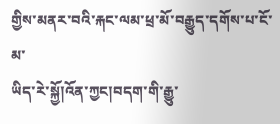གྱིས་མནར་བའི་རྐང་ལམ་ཕྲ་མོ་བརྒྱུད་དགོས་པ་ངོ་མ་
ཡིད་རེ་སྐྱོ།འོན་ཀྱང།བདག་གི་རྒྱུ་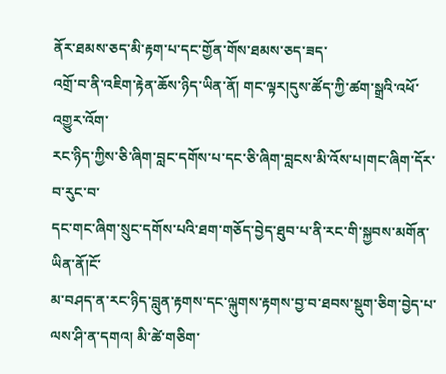ནོར་ཐམས་ཅད་མི་རྟག་པ་དང་གྱོན་གོས་ཐམས་ཅད་ཟད་
འགྲོ་བ་ནི་འཇིག་རྟེན་ཆོས་ཉིད་ཡིན་ནོ། གང་ལྟར།དུས་ཚོད་ཀྱི་ཚག་སྒྲའི་འཕོ་འགྱུར་འོག་
རང་ཉིད་ཀྱིས་ཅི་ཞིག་བླང་དགོས་པ་དང་ཅི་ཞིག་བླངས་མི་འོས་པ།གང་ཞིག་དོར་བ་རུང་བ་
དང་གང་ཞིག་སྲུང་དགོས་པའི་ཐག་གཅོད་བྱེད་ཐུབ་པ་ནི་རང་གི་སྐྱབས་མགོན་ཡིན་ནོ།ངོ་
མ་བཤད་ན་རང་ཉིད་བླུན་རྟགས་དང་ལྐུགས་རྟགས་བྱ་བ་ཐབས་སྡུག་ཅིག་བྱེད་པ་ལས་ཤི་ན་དགའ། མི་ཚེ་གཅིག་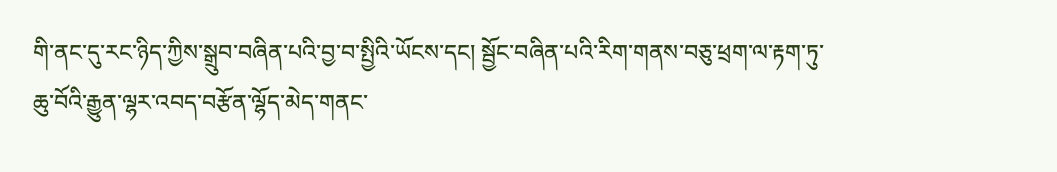གི་ནང་དུ་རང་ཉིད་ཀྱིས་སྒྲུབ་བཞིན་པའི་བྱ་བ་སྤྱིའི་ཡོངས་དང། སྦྱོང་བཞིན་པའི་རིག་གནས་བཅུ་ཕྲག་ལ་རྟག་ཏུ་
ཆུ་བོའི་རྒྱུན་ལྷར་འབད་བརྩོན་ལྷོད་མེད་གནང་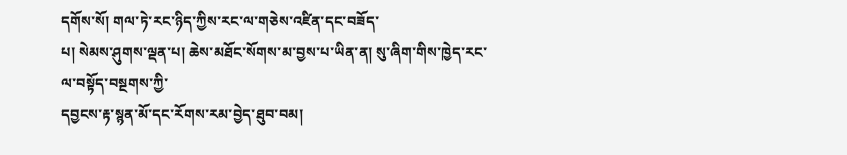དགོས་སོ། གལ་ཏེ་རང་ཉིད་ཀྱིས་རང་ལ་གཅེས་འཛིན་དང་བཟོད་
པ། སེམས་ཤུགས་ལྡན་པ། ཆེས་མཐོང་སོགས་མ་བྱས་པ་ཡིན་ན། སུ་ཞིག་གིས་ཁྱེད་རང་ལ་བསྟོད་བསྔགས་ཀྱི་
དབྱངས་རྟ་སྙན་མོ་དང་རོགས་རམ་བྱེད་ཐུབ་བམ།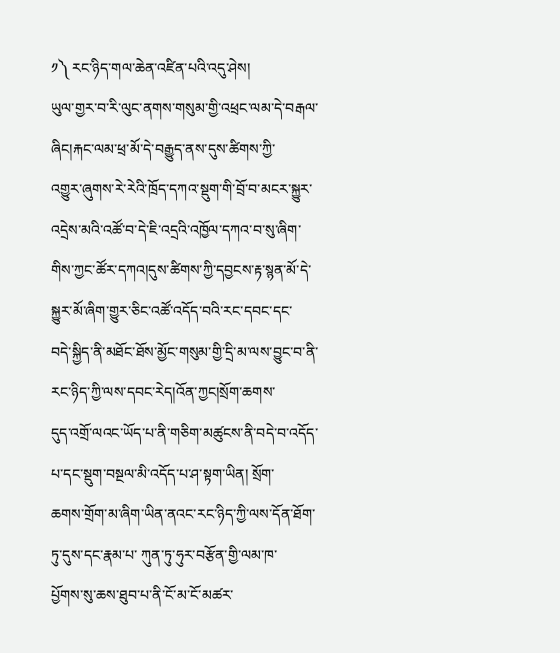༡༽ རང་ཉིད་གལ་ཆེན་འཛིན་པའི་འདུ་ཤེས།
ཡུལ་གྱར་བ་རི་ལུང་ནགས་གསུམ་གྱི་འཕྲང་ལམ་དེ་བརྒལ་ཞིང།རྐང་ལམ་ཕྲ་མོ་དེ་བརྒྱུད་ནས་དུས་ཚིགས་ཀྱི་
འགྱུར་ཞུགས་རེ་རེའི་ཁྲོད་དཀའ་སྡུག་གི་བྲོ་བ་མངར་སྐྱུར་འདྲེས་མའི་འཚོ་བ་དེ་ཇི་འདྲའི་འཁྱོལ་དཀའ་བ་སུ་ཞིག་
གིས་ཀྱང་ཚོར་དཀའ།དུས་ཚིགས་ཀྱི་དབྱངས་རྟ་སྙན་མོ་དེ་སྐྱུར་མོ་ཞིག་གྱུར་ཅིང་འཚོ་འདོད་བའི་རང་དབང་དང་
བདེ་སྐྱིད་ནི་མཐོང་ཐོས་མྱོང་གསུམ་གྱི་དྲི་མ་ལས་བྱུང་བ་ནི་རང་ཉིད་ཀྱི་ལས་དབང་རེད།འོན་ཀྱང།སྲོག་ཆགས་
དུད་འགྲོ་ལའང་ཡོད་པ་ནི་གཅིག་མཚུངས་ནི་བདེ་བ་འདོད་པ་དང་སྡུག་བསྔལ་མི་འདོད་པ་ཤ་སྟག་ཡིན། སྲོག་
ཆགས་གྲོག་མ་ཞིག་ཡིན་ནའང་རང་ཉིད་ཀྱི་ལས་དོན་ཐོག་ཏུ་དུས་དང་རྣམ་པ་ ཀུན་ཏུ་ཧུར་བརྩོན་གྱི་ལམ་ཁ་
པྱོགས་སུ་ཆས་ཐུབ་པ་ནི་ངོ་མ་ངོ་མཚར་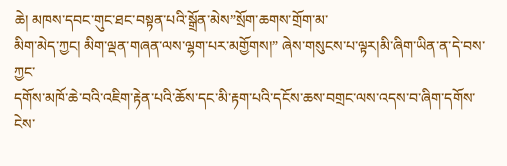ཆེ། མཁས་དབང་གུང་ཐང་བསྟན་པའི་སྒྲོན་མེས”སྲོག་ཆགས་གྲོག་མ་
མིག་མེད་ཀྱང། མིག་ལྡན་གཞན་ལས་ལྷག་པར་མགྱོགས།” ཞེས་གསུངས་པ་ལྟར།མི་ཞིག་ཡིན་ན་དེ་བས་ཀྱང་
དགོས་མཁོ་ཆེ་བའི་འཇིག་རྟེན་པའི་ཆོས་དང་མི་རྟག་པའི་དངོས་ཆས་བགྲང་ལས་འདས་བ་ཞིག་དགོས་ངེས་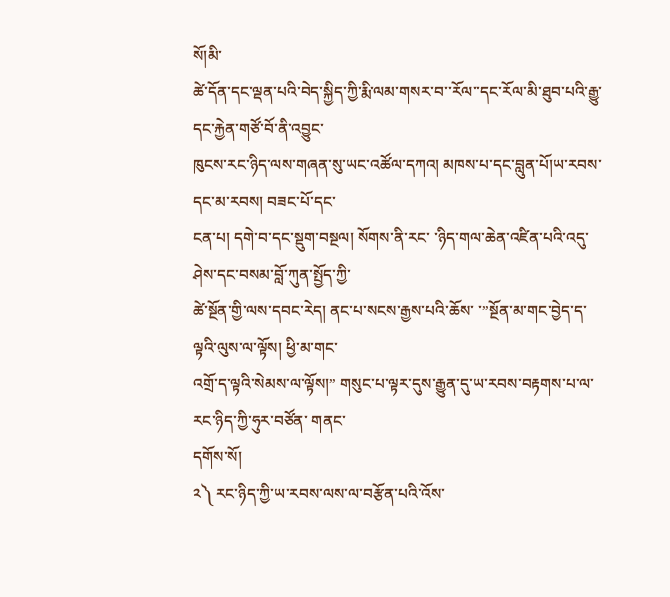སོ།མི་
ཚེ་དོན་དང་ལྡན་པའི་བེད་སྐྱིད་ཀྱི་རྨི་ལམ་གསར་བ་་རོལ་་དང་རོལ་མི་ཐུབ་པའི་རྒྱུ་དང་རྐྱེན་གཙོ་བོ་ནི་འབྱུང་
ཁུངས་རང་ཉིད་ལས་གཞན་སུ་ཡང་འཚོལ་དཀའ། མཁས་པ་དང་བླུན་པོ།ཡ་རབས་དང་མ་རབས། བཟང་པོ་དང་
ངན་པ། དགེ་བ་དང་སྡུག་བསྔལ། སོགས་ནི་རང་ ་ཉིད་གལ་ཆེན་འཛིན་པའི་འདུ་ཤེས་དང་བསམ་བློ་ཀུན་སྤྱོད་ཀྱི་
ཚེ་སྔོན་གྱི་ལས་དབང་རེད། ནང་པ་སངས་རྒྱས་པའི་ཆོས་ ་”སྔོན་མ་གང་བྱེད་ད་ལྟའི་ལུས་ལ་ལྟོས། ཕྱི་མ་གང་
འགྲོ་ད་ལྟའི་སེམས་ལ་ལྟོས།” གསུང་པ་ལྟར་དུས་རྒྱུན་དུ་ཡ་རབས་བརྟགས་པ་ལ་རང་ཉིད་ཀྱི་ཧུར་བཙོན་ གནང་
དགོས་སོ།
༢༽ རང་ཉིད་ཀྱི་ཡ་རབས་ལས་ལ་བརྩོན་པའི་འོས་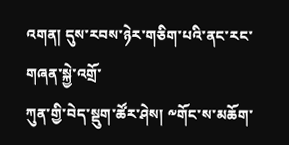འགན། དུས་རབས་ཉེར་གཅིག་པའི་ནང་རང་གཞན་སྐྱེ་འགྲོ་
ཀུན་གྱི་བེད་སྡུག་ཚོར་ཤེས། ༸གོང་ས་མཆོག་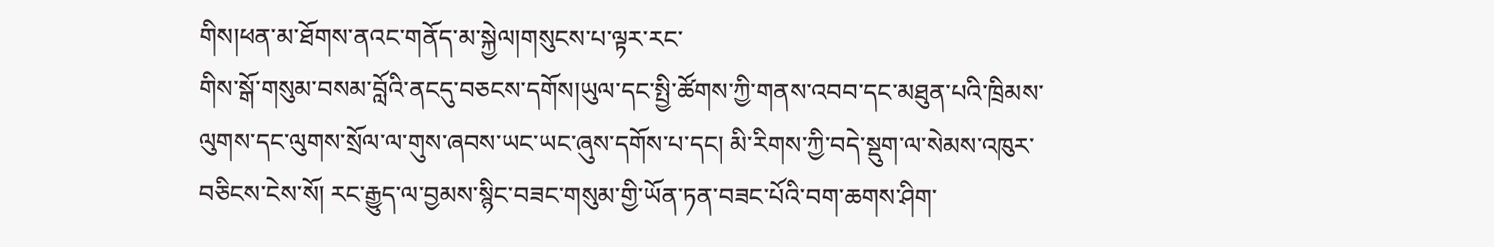གིས།ཕན་མ་ཐོགས་ནའང་གནོད་མ་སྐྱེལ།གསུངས་པ་ལྟར་རང་
གིས་སྒོ་གསུམ་བསམ་བློའི་ནངདུ་བཅངས་དགོས།ཡུལ་དང་སྤྱི་ཚོགས་ཀྱི་གནས་འབབ་དང་མཐུན་པའི་ཁྲིམས་
ལུགས་དང་ལུགས་སྲོལ་ལ་གུས་ཞབས་ཡང་ཡང་ཞུས་དགོས་པ་དང། མི་རིགས་ཀྱི་བདེ་སྡུག་ལ་སེམས་འཁུར་
བཅིངས་ངེས་སོ། རང་རྒྱུད་ལ་བྱམས་སྙིང་བཟང་གསུམ་གྱི་ཡོན་ཏན་བཟང་པོའི་བག་ཆགས་ཤིག་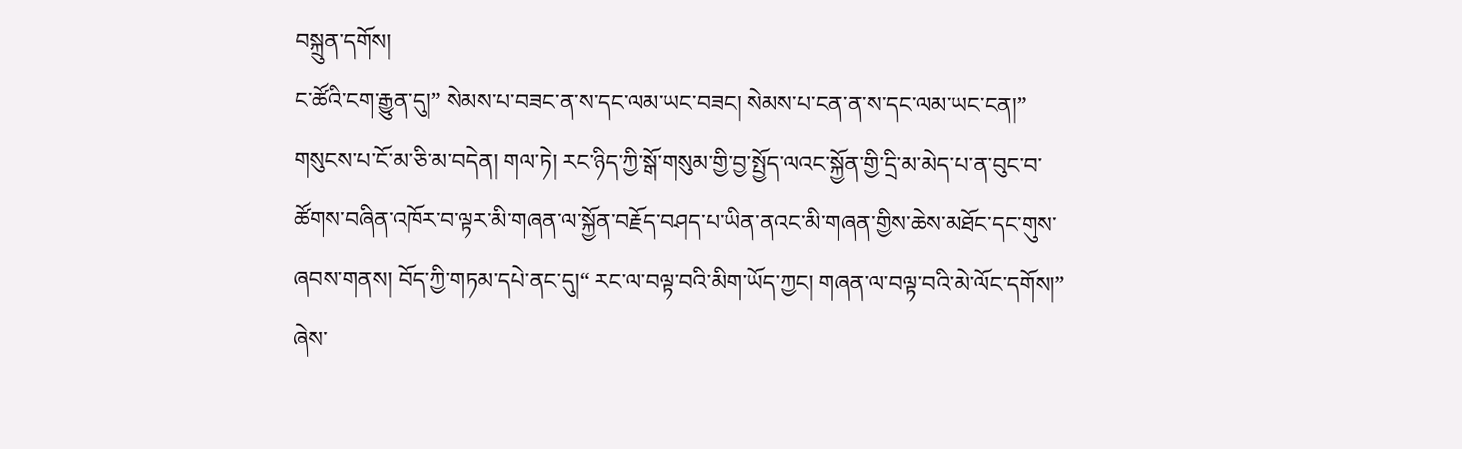བསྐྲུན་དགོས།
ང་ཚོའི་ངག་རྒྱུན་དུ།” སེམས་པ་བཟང་ན་ས་དང་ལམ་ཡང་བཟང། སེམས་པ་ངན་ན་ས་དང་ལམ་ཡང་ངན།”
གསུངས་པ་ངོ་མ་ཅི་མ་བདེན། གལ་ཏེ། རང་ཉིད་ཀྱི་སྒོ་གསུམ་གྱི་བྱ་སྤྱོད་ལའང་སྐྱོན་གྱི་དྲི་མ་མེད་པ་ན་བུང་བ་
ཚོགས་བཞིན་འཁོར་བ་ལྟར་མི་གཞན་ལ་སྐྱོན་བརྗོད་བཤད་པ་ཡིན་ནའང་མི་གཞན་གྱིས་ཆེས་མཐོང་དང་གུས་
ཞབས་གནས། བོད་ཀྱི་གཏམ་དཔེ་ནང་དུ།“ རང་ལ་བལྟ་བའི་མིག་ཡོད་ཀྱང། གཞན་ལ་བལྟ་བའི་མེ་ལོང་དགོས།”
ཞེས་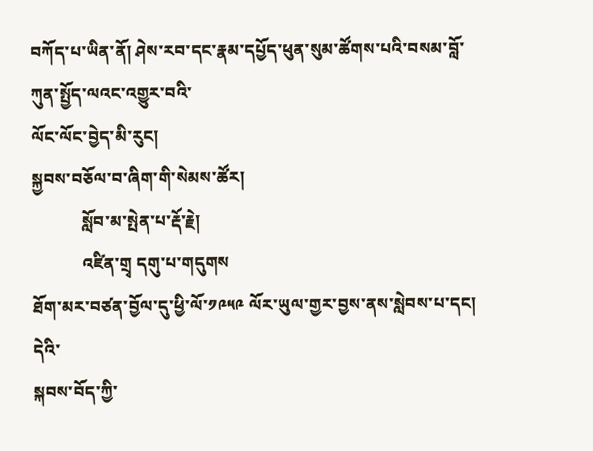བཀོད་པ་ཡིན་ནོ། ཤེས་རབ་དང་རྣམ་དཔྱོད་ཕུན་སུམ་ཚོགས་པའི་བསམ་བློ་ཀུན་སྤྱོད་ལའང་འགྱུར་བའི་
ལོང་ལོང་བྱེད་མི་རུང།
སྐྱབས་བཅོལ་བ་ཞིག་གི་སེམས་ཚོར།
            སློབ་མ་སྤེན་པ་རྡོ་རྗེ།
            འཛིན་གྲྭ དགུ་པ་གདུགས
ཐོག་མར་བཙན་བྱོལ་དུ་ཕྱི་ལོ་༡༩༥༩ ལོར་ཡུལ་གྱར་བྱས་ནས་སླེབས་པ་དང། དེའི་
སྐབས་བོད་ཀྱི་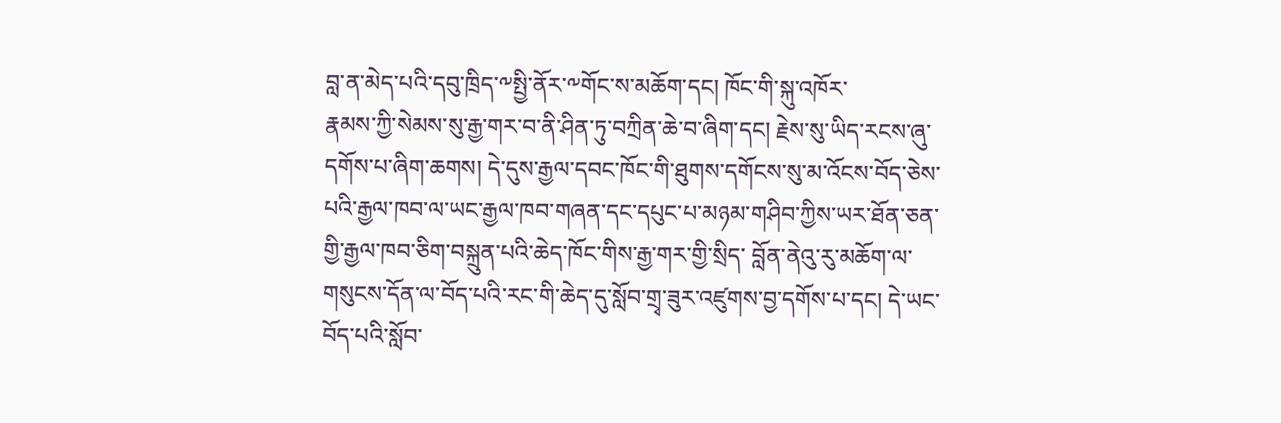བླ་ན་མེད་པའི་དབུ་ཁྲིད་༸སྤྱི་ནོར་༸གོང་ས་མཆོག་དང། ཁོང་གི་སྐུ་འཁོར་
རྣམས་ཀྱི་སེམས་སུ་རྒྱ་གར་བ་ནི་ཤིན་ཏུ་བཀྲིན་ཆེ་བ་ཞིག་དང། རྗེས་སུ་ཡིད་རངས་ཞུ་
དགོས་པ་ཞིག་ཆགས། དེ་དུས་རྒྱལ་དབང་ཁོང་གི་ཐུགས་དགོངས་སུ་མ་འོངས་བོད་ཅེས་
པའི་རྒྱལ་ཁབ་ལ་ཡང་རྒྱལ་ཁབ་གཞན་དང་དཔུང་པ་མཉམ་གཤིབ་ཀྱིས་ཡར་ཐོན་ཅན་
གྱི་རྒྱལ་ཁབ་ཅིག་བསྐྲུན་པའི་ཆེད་ཁོང་གིས་རྒྱ་གར་གྱི་སྲིད་ བློན་ནེའུ་རུ་མཆོག་ལ་
གསུངས་དོན་ལ་བོད་པའི་རང་གི་ཆེད་དུ་སློབ་གྲྭ་ཟུར་འཛུགས་བྱ་དགོས་པ་དང། དེ་ཡང་
བོད་པའི་སློབ་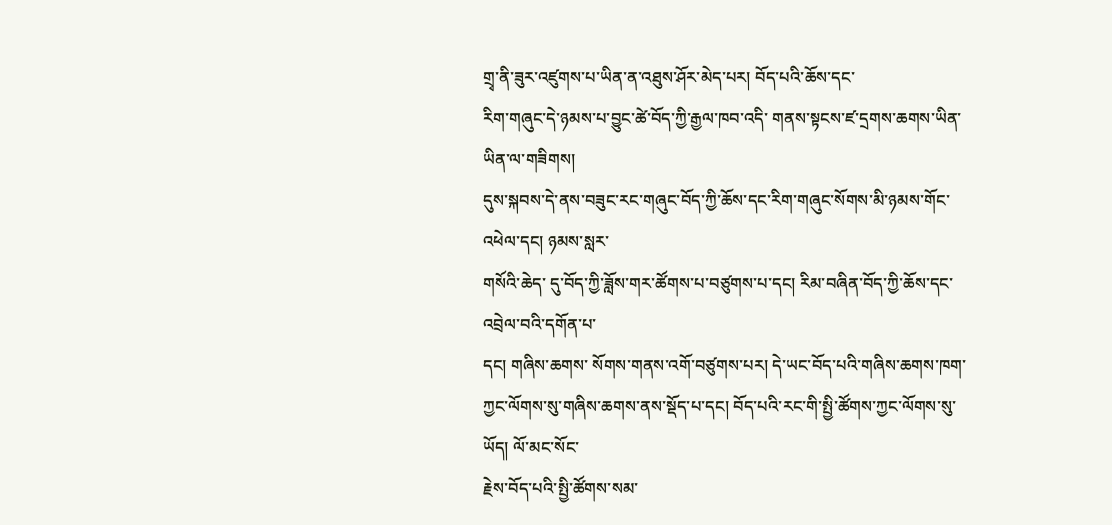གྲྭ་ནི་ཟུར་འཛུགས་པ་ཡིན་ན་འཐུས་ཤོར་མེད་པར། བོད་པའི་ཆོས་དང་
རིག་གཞུང་དེ་ཉམས་པ་བྱུང་ཚེ་བོད་ཀྱི་རྒྱལ་ཁབ་འདི་ གནས་སྟངས་ཛ་དྲགས་ཆགས་ཡིན་ཡིན་ལ་གཟིགས།
དུས་སྐབས་དེ་ནས་བཟུང་རང་གཞུང་བོད་ཀྱི་ཆོས་དང་རིག་གཞུང་སོགས་མི་ཉམས་གོང་འཕེལ་དང། ཉམས་སླར་
གསོའི་ཆེད་ དུ་བོད་ཀྱི་ཟློས་གར་ཚོགས་པ་བཙུགས་པ་དང། རིམ་བཞིན་བོད་ཀྱི་ཆོས་དང་འབྲེལ་བའི་དགོན་པ་
དང། གཞིས་ཆགས་ སོགས་གནས་འགོ་བཙུགས་པར། དེ་ཡང་བོད་པའི་གཞིས་ཆགས་ཁག་
ཀྱང་ལོགས་སུ་གཞིས་ཆགས་ནས་སྡོད་པ་དང། བོད་པའི་རང་གི་སྤྱི་ཚོགས་ཀྱང་ལོགས་སུ་ཡོད། ལོ་མང་སོང་
རྗེས་བོད་པའི་སྤྱི་ཚོགས་སམ་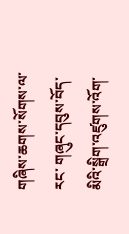གཞིས་ཆགས་སོགས་ལ་རང་ གཞུང་དབུས་བོད་མིའི་སྒྲིག་འཛུགས་འོག་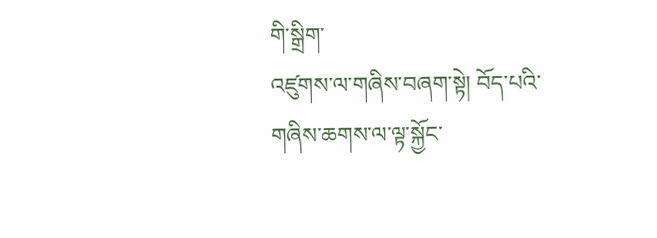གི་སྒྲིག་
འཛུགས་ལ་གཞིས་བཞག་སྟེ། བོད་པའི་གཞིས་ཆགས་ལ་ལྟ་སྐྱོང་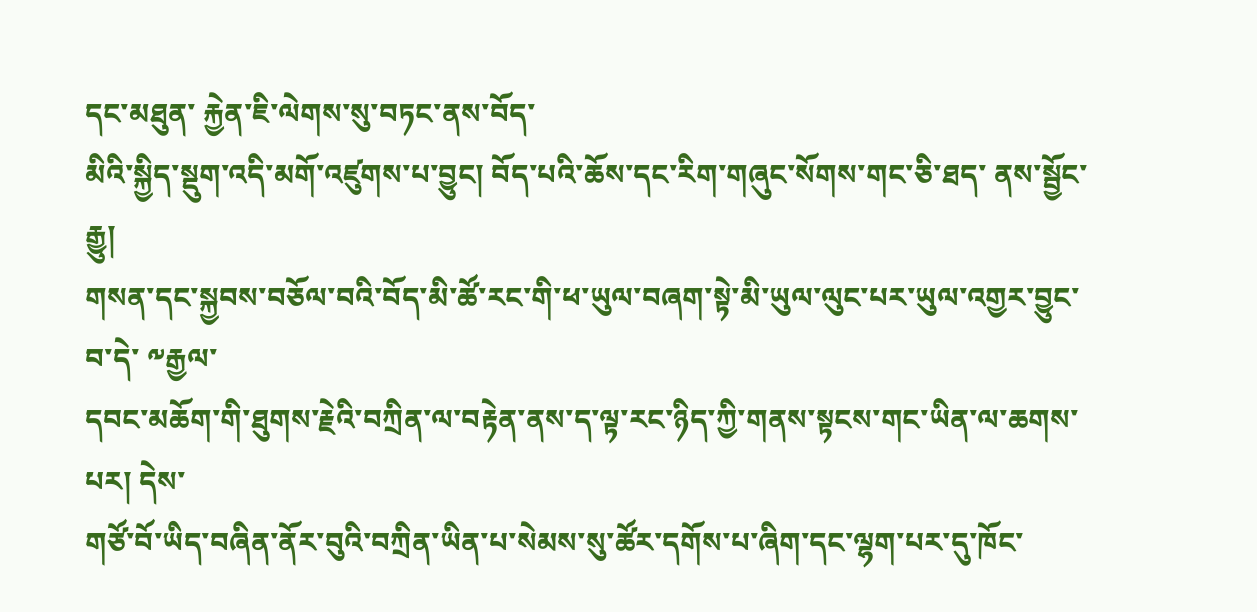དང་མཐུན་ རྐྱེན་ཇི་ལེགས་སུ་བཏང་ནས་བོད་
མིའི་སྐྱིད་སྡུག་འདི་མགོ་འཛུགས་པ་བྱུང། བོད་པའི་ཆོས་དང་རིག་གཞུང་སོགས་གང་ཅི་ཐད་ ནས་སྦྱོང་རྒྱུ།
གསན་དང་སྐྱབས་བཅོལ་བའི་བོད་མི་ཚོ་རང་གི་ཕ་ཡུལ་བཞག་སྟེ་མི་ཡུལ་ལུང་པར་ཡུལ་འགྱར་བྱུང་བ་དེ་ ༸རྒྱལ་
དབང་མཆོག་གི་ཐུགས་རྗེའི་བཀྲིན་ལ་བརྟེན་ནས་ད་ལྟ་རང་ཉིད་ཀྱི་གནས་སྟངས་གང་ཡིན་ལ་ཆགས་པར། དེས་
གཙོ་བོ་ཡིད་བཞིན་ནོར་བུའི་བཀྲིན་ཡིན་པ་སེམས་སུ་ཚོར་དགོས་པ་ཞིག་དང་ལྷག་པར་དུ་ཁོང་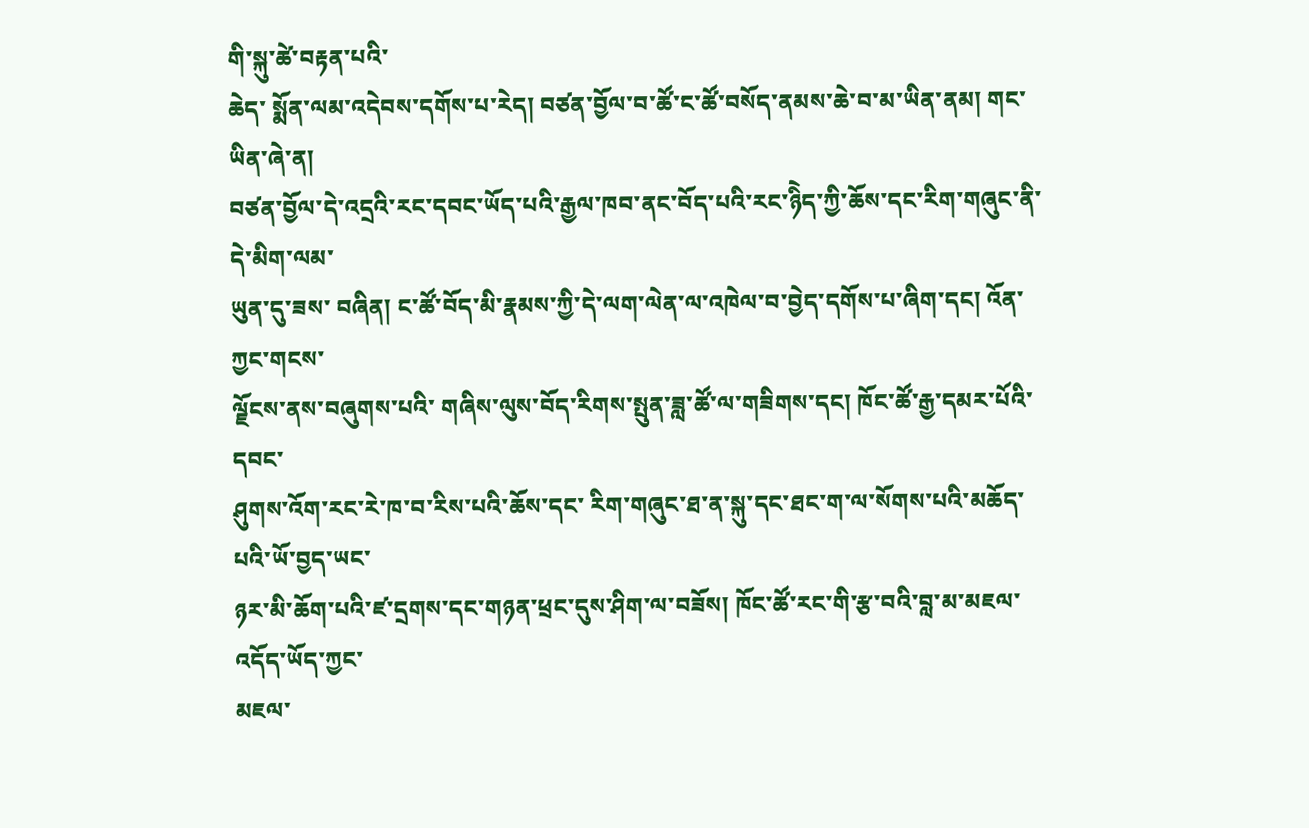གི་སྐུ་ཚེ་བརྟན་པའི་
ཆེད་ སྨོན་ལམ་འདེབས་དགོས་པ་རེད། བཙན་བྱོལ་བ་ཚོ་ང་ཚོ་བསོད་ནམས་ཆེ་བ་མ་ཡིན་ནམ། གང་ཡིན་ཞེ་ན།
བཙན་བྱོལ་དེ་འདྲའི་རང་དབང་ཡོད་པའི་རྒྱལ་ཁབ་ནང་བོད་པའི་རང་ཉིེད་ཀྱི་ཆོས་དང་རིག་གཞུང་ནི་དེ་མིག་ལམ་
ཡུན་དུ་ཟས་ བཞིན། ང་ཚོ་བོད་མི་རྣམས་ཀྱི་དེ་ལག་ལེན་ལ་འཁེལ་བ་བྱེད་དགོས་པ་ཞིག་དང། འོན་ཀྱང་གངས་
ལྗོངས་ནས་བཞུགས་པའི་ གཞིས་ལུས་བོད་རིགས་སྤུན་ཟླ་ཚོ་ལ་གཟིགས་དང། ཁོང་ཚོ་རྒྱ་དམར་པོའི་དབང་
ཤུགས་འོག་རང་རེ་ཁ་བ་རིས་པའི་ཆོས་དང་ རིག་གཞུང་ཐ་ན་སྐུ་དང་ཐང་ག་ལ་སོགས་པའི་མཆོད་པའི་ཡོ་བྱད་ཡང་
ཉར་མི་ཆོག་པའི་ཛ་དྲགས་དང་གཉན་ཕྲང་དུས་ཤིག་ལ་བཟོས། ཁོང་ཚོ་རང་གི་རྩ་བའི་བླ་མ་མཇལ་འདོད་ཡོད་ཀྱང་
མཇལ་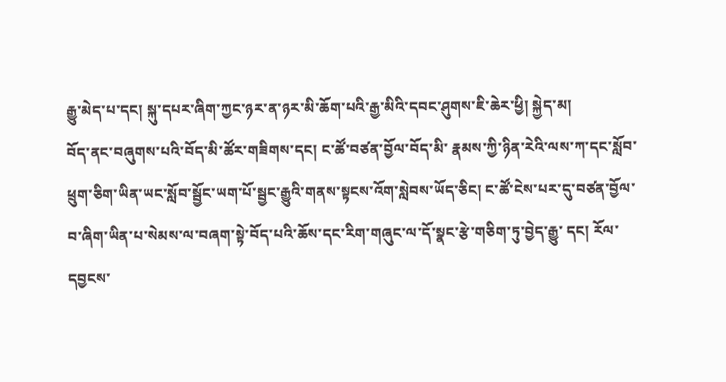རྒྱུ་མེད་པ་དང། སྐུ་དཔར་ཞིག་ཀྱང་ཉར་ན་ཉར་མི་ཆོག་པའི་རྒྱ་མིའི་དབང་ཤུགས་ཇི་ཆེར་ཕྱི། སྐྱེད་མ།
བོད་ནང་བཞུགས་པའི་བོད་མི་ཚོར་གཟིགས་དང། ང་ཚོ་བཙན་བྱོལ་བོད་མི་ རྣམས་ཀྱི་ཉིན་རེའི་ལས་ཀ་དང་སློབ་
ཕྲུག་ཅིག་ཡིན་ཡང་སློབ་སྦྱོང་ཡག་པོ་སྦྱང་རྒྱུའི་གནས་སྟངས་འོག་སླེབས་ཡོད་ཅིང། ང་ཚོ་ངེས་པར་དུ་བཙན་བྱོལ་
བ་ཞིག་ཡིན་པ་སེམས་ལ་བཞག་སྟེ་བོད་པའི་ཆོས་དང་རིག་གཞུང་ལ་དོ་སྣང་རྩེ་གཅིག་ཏུ་བྱེད་རྒྱུ་ དང། རོལ་
དབྱངས་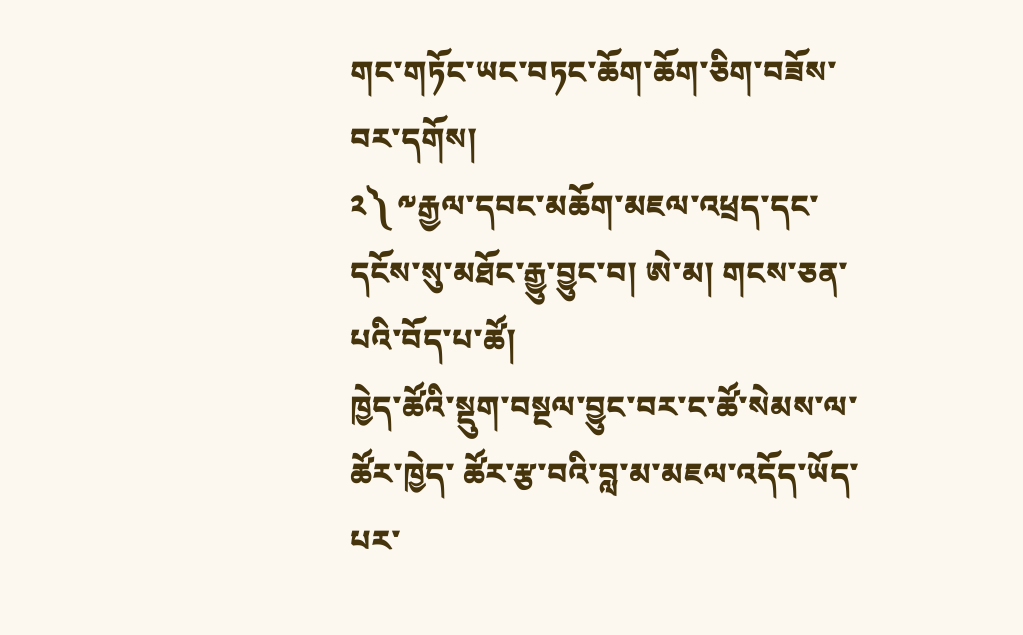གང་གཏོང་ཡང་བཏང་ཆོག་ཆོག་ཅིག་བཟོས་བར་དགོས།
༢༽ ༸རྒྱལ་དབང་མཆོག་མཇལ་འཕྲད་དང་ དངོས་སུ་མཐོང་རྒྱུ་བྱུང་བ། ཨེ་མ། གངས་ཅན་པའི་བོད་པ་ཚོ།
ཁྱེད་ཚོའི་སྡུག་བསྔལ་བྱུང་བར་ང་ཚོ་སེམས་ལ་ཚོར་ཁྱེད་ ཚོར་རྩ་བའི་བླ་མ་མཇལ་འདོད་ཡོད་པར་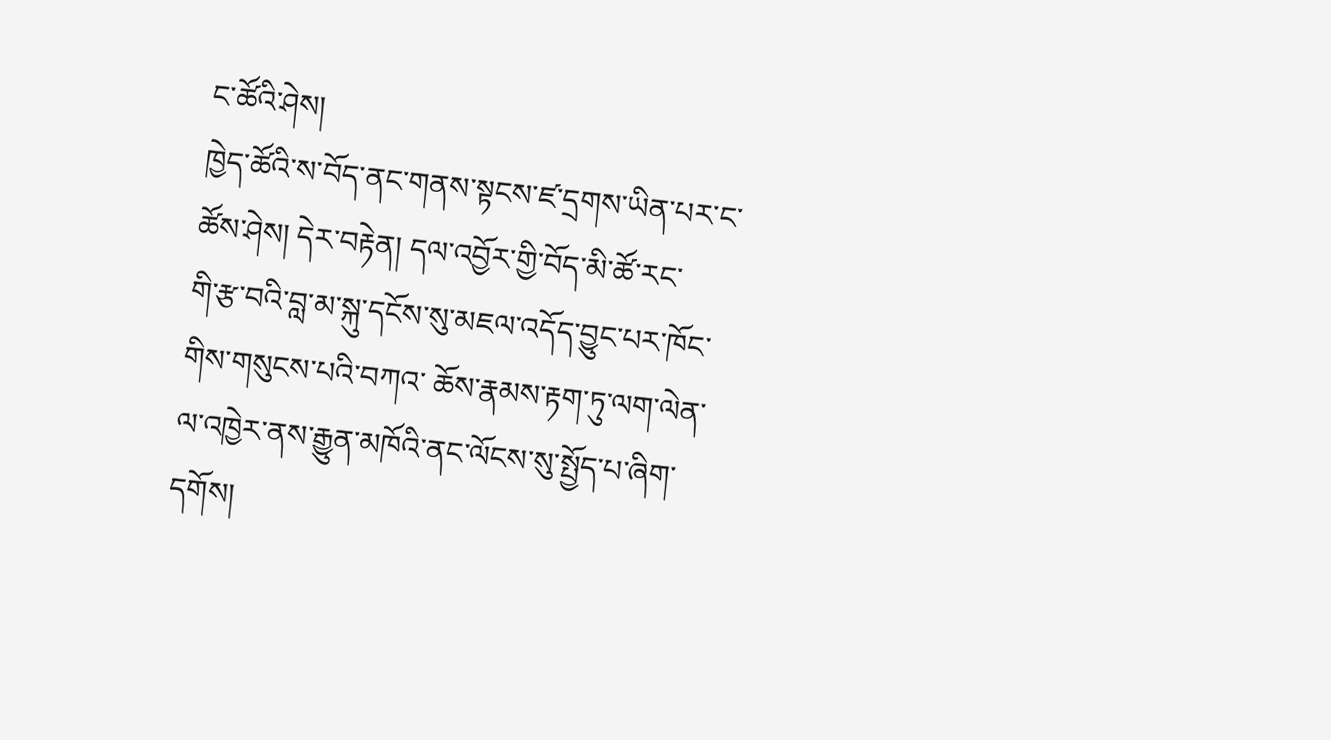ང་ཚོའི་ཤེས།
ཁྱེད་ཚོའི་ས་བོད་ནང་གནས་སྟངས་ཛ་དྲགས་ཡིན་པར་ང་ཚོས་ཤེས། དེར་བརྟེན། དལ་འབྱོར་གྱི་བོད་མི་ཚོ་རང་
གི་རྩ་བའི་བླ་མ་སྐུ་དངོས་སུ་མཇལ་འདོད་བྱུང་པར་ཁོང་གིས་གསུངས་པའི་བཀའ་ ཆོས་རྣམས་རྟག་ཏུ་ལག་ལེན་
ལ་འཁྱེར་ནས་རྒྱུན་མཁོའི་ནང་ལོངས་སུ་སྤྱོད་པ་ཞིག་དགོས།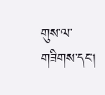གུས་ལ་གཟིགས་དང།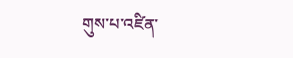གུས་པ་འཛིན་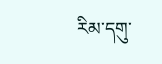རིམ་དགུ་